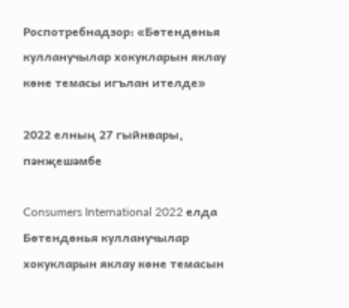Роспотребнадзор: «Бөтендөнья кулланучылар хокукларын яклау көне темасы игълан ителде»

2022 елның 27 гыйнвары, пәнҗешәмбе

Consumers International 2022 елда Бөтендөнья кулланучылар хокукларын яклау көне темасын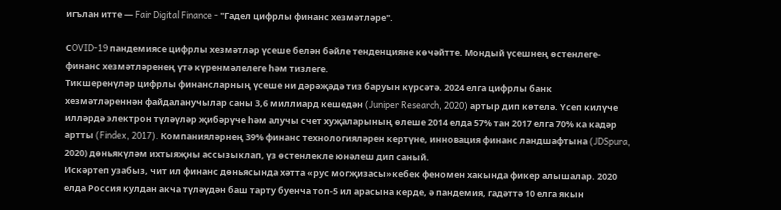игълан итте — Fair Digital Finance - "Гадел цифрлы финанс хезмәтләре".

СOVID-19 пандемиясе цифрлы хезмәтләр үсеше белән бәйле тенденцияне көчәйтте. Мондый үсешнең өстенлеге-финанс хезмәтләренең үтә күренмәлелеге һәм тизлеге.
Тикшеренүләр цифрлы финансларның үсеше ни дәрәҗәдә тиз баруын күрсәтә. 2024 елга цифрлы банк хезмәтләреннән файдаланучылар саны 3,6 миллиард кешедән (Juniper Research, 2020) артыр дип көтелә. Үсеп килүче илләрдә электрон түләүләр җибәрүче һәм алучы счет хуҗаларының өлеше 2014 елда 57% тан 2017 елга 70% ка кадәр артты (Findex, 2017). Компанияләрнең 39% финанс технологияләрен кертүне, инновация финанс ландшафтына (JDSpura, 2020) дөньякүләм ихтыяҗны ассызыклап, үз өстенлекле юнәлеш дип саный.
Искәртеп узабыз, чит ил финанс дөньясында хәтта «рус могҗизасы»кебек феномен хакында фикер алышалар. 2020 елда Россия кулдан акча түләүдән баш тарту буенча топ-5 ил арасына керде, ә пандемия, гадәттә 10 елга якын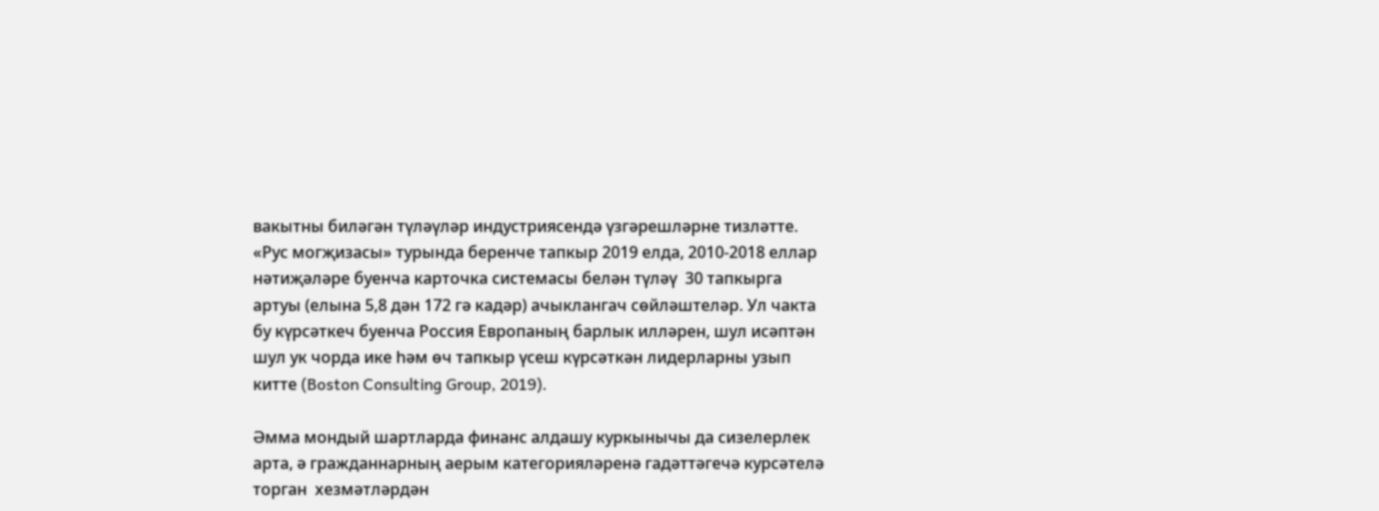вакытны биләгән түләүләр индустриясендә үзгәрешләрне тизләтте. «Рус могҗизасы» турында беренче тапкыр 2019 елда, 2010-2018 еллар нәтиҗәләре буенча карточка системасы белән түләү  30 тапкырга артуы (елына 5,8 дән 172 гә кадәр) ачыклангач сөйләштеләр. Ул чакта бу күрсәткеч буенча Россия Европаның барлык илләрен, шул исәптән шул ук чорда ике һәм өч тапкыр үсеш күрсәткән лидерларны узып китте (Boston Consulting Group, 2019).

Әмма мондый шартларда финанс алдашу куркынычы да сизелерлек арта, ә гражданнарның аерым категорияләренә гадәттәгечә курсәтелә торган  хезмәтләрдән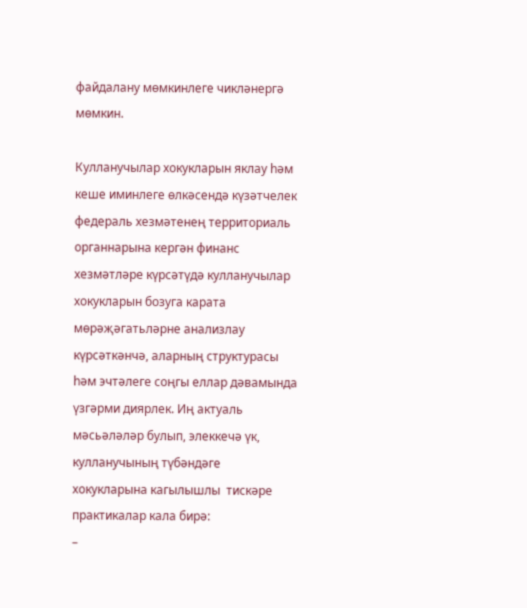файдалану мөмкинлеге чикләнергә мөмкин.

Кулланучылар хокукларын яклау һәм кеше иминлеге өлкәсендә күзәтчелек федераль хезмәтенең территориаль органнарына кергән финанс хезмәтләре күрсәтүдә кулланучылар хокукларын бозуга карата мөрәҗәгатьләрне анализлау күрсәткәнчә, аларның структурасы һәм эчтәлеге соңгы еллар дәвамында үзгәрми диярлек. Иң актуаль мәсьәләләр булып, элеккечә үк, кулланучының түбәндәге хокукларына кагылышлы  тискәре практикалар кала бирә:
–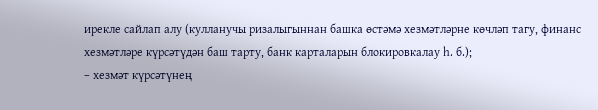ирекле сайлап алу (кулланучы ризалыгыннан башка өстәмә хезмәтләрне көчләп тагу, финанс хезмәтләре күрсәтүдән баш тарту, банк карталарын блокировкалау һ. б.);
– хезмәт күрсәтүнең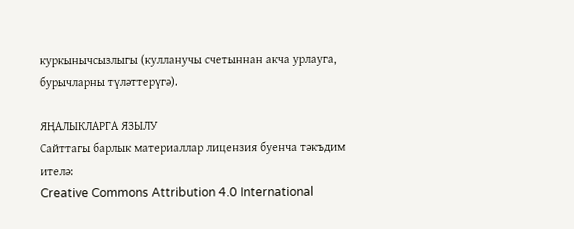куркынычсызлыгы (кулланучы счетыннан акча урлауга, бурычларны түләттерүгә).

ЯҢАЛЫКЛАРГА ЯЗЫЛУ
Сайттагы барлык материаллар лицензия буенча тәкъдим ителә:
Creative Commons Attribution 4.0 International